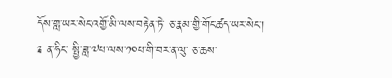དོས་གླ་ཡར་སེང་འགྱོ་མི་ལས་བརྟེན་ཏེ་ ཅ་རྣམ་གྱི་གོང་ཚད་ཡར་སེང་།
༉ ན་ཧིང་ སྤྱི་ཟླ་༧པ་ལས་༡༠པ་གི་བར་ན་ལུ་ ཅ་ཆས་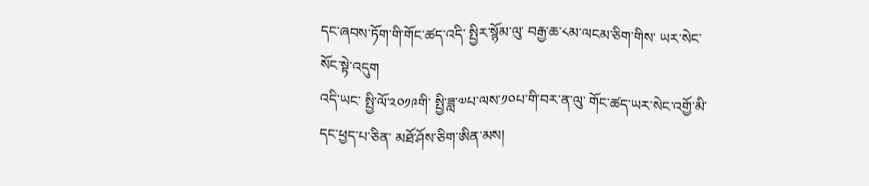དང་ཞབས་ཏོག་གི་གོང་ཚད་འདི་ སྤྱིར་སྙོམ་ལུ་ བརྒྱ་ཆ་༨མ་ལངམ་ཅིག་གིས་ ཡར་སེང་སོང་སྟེ་འདུག
འདི་ཡང་ སྤྱི་ལོ་༢༠༡༩གི་ སྤྱི་ཟླ་༧པ་ལས་༡༠པ་གི་བར་ན་ལུ་ གོང་ཚད་ཡར་སེང་འགྱོ་མི་དང་ཕྱད་པ་ཅིན་ མཐོ་ཤོས་ཅིག་ཨིན་མས།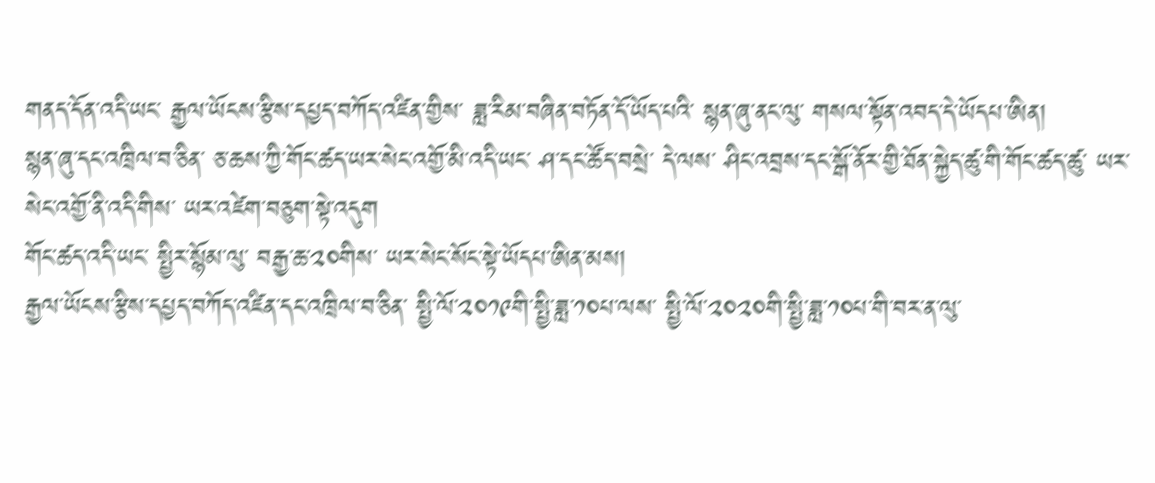གནད་དོན་འདི་ཡང་ རྒྱལ་ཡོངས་རྩིས་དཔྱད་བཀོད་འཛིན་གྱིས་ ཟླ་རིམ་བཞིན་བཏོན་དོ་ཡོད་པའི་ སྙན་ཞུ་ནང་ལུ་ གསལ་སྟོན་འབད་དེ་ཡོདཔ་ཨིན།
སྙན་ཞུ་དང་འཁྲིལ་བ་ཅིན་ ཅ་ཆས་ཀྱི་གོང་ཚད་ཡར་སེང་འགྱོ་མི་འདི་ཡང་ ཤ་དང་ཚོད་བསྲེ་ དེ་ལས་ ཤིང་འབྲས་དང་སྒོ་ནོར་གྱི་ཐོན་སྐྱེད་ཚུ་གི་གོང་ཚད་ཚུ་ ཡར་སེང་འགྱོ་ནི་འདི་གིས་ ཡར་འཛེག་བཅུག་སྟེ་འདུག
གོང་ཚད་འདི་ཡང་ སྤྱིར་སྙོམ་ལུ་ བརྒྱ་ཆ་༢༠གིས་ ཡར་སེང་སོང་སྟེ་ཡོདཔ་ཨིན་མས།
རྒྱལ་ཡོངས་རྩིས་དཔྱད་བཀོད་འཛིན་དང་འཁྲིལ་བ་ཅིན་ སྤྱི་ལོ་༢༠༡༩གི་སྤྱི་ཟླ་༡༠པ་ལས་ སྤྱི་ལོ་༢༠༢༠གི་སྤྱི་ཟླ་༡༠པ་གི་བར་ན་ལུ་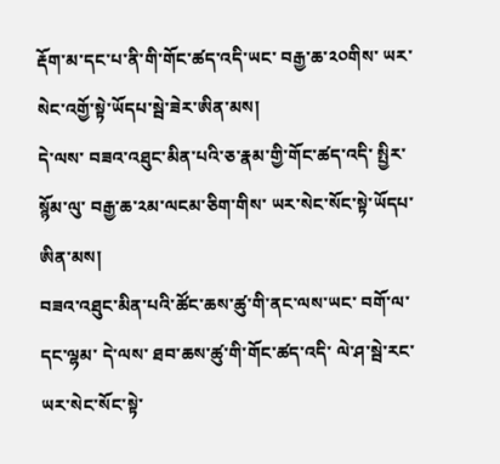རྡོག་མ་དང་པ་ནི་གི་གོང་ཚད་འདི་ཡང་ བརྒྱ་ཆ་༢༠གིས་ ཡར་སེང་འགྱོ་སྟེ་ཡོདཔ་སྦེ་ཟེར་ཨིན་མས།
དེ་ལས་ བཟའ་འཐུང་མིན་པའི་ཅ་རྣམ་གྱི་གོང་ཚད་འདི་ སྤྱིར་སྙོམ་ལུ་ བརྒྱ་ཆ་༢མ་ལངམ་ཅིག་གིས་ ཡར་སེང་སོང་སྟེ་ཡོདཔ་ཨིན་མས།
བཟའ་འཐུང་མིན་པའི་ཚོང་ཆས་ཚུ་གི་ནང་ལས་ཡང་ བགོ་ལ་དང་ལྷམ་ དེ་ལས་ ཐབ་ཆས་ཚུ་གི་གོང་ཚད་འདི་ ལེ་ཤ་སྦེ་རང་ ཡར་སེང་སོང་སྟེ་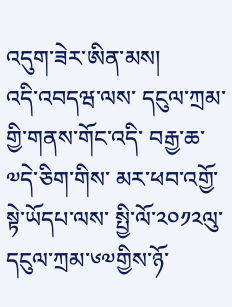འདུག་ཟེར་ཨིན་མས།
འདི་འབདཝ་ལས་ དངུལ་ཀྲམ་གྱི་གནས་གོང་འདི་ བརྒྱ་ཆ་༧དེ་ཅིག་གིས་ མར་ཕབ་འགྱོ་སྟེ་ཡོདཔ་ལས་ སྤྱི་ལོ་༢༠༡༢ལུ་ དངུལ་ཀྲམ་༦༧གྱིས་ཉོ་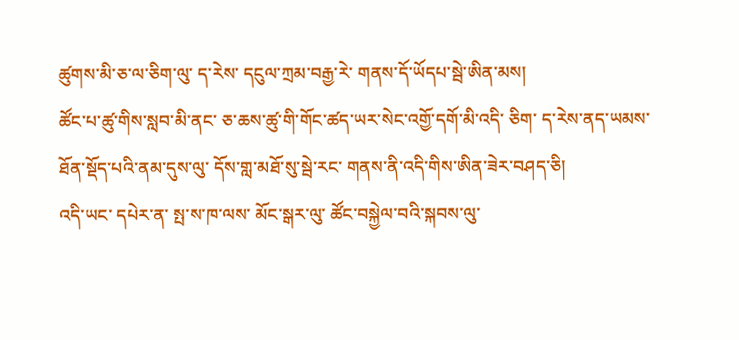ཚུགས་མི་ཅ་ལ་ཅིག་ལུ་ ད་རེས་ དངུལ་ཀྲམ་བརྒྱ་རེ་ གནས་དོ་ཡོདཔ་སྦེ་ཨིན་མས།
ཚོང་པ་ཚུ་གིས་སླབ་མི་ནང་ ཅ་ཆས་ཚུ་གི་གོང་ཚད་ཡར་སེང་འགྱོ་དགོ་མི་འདི་ ཅིག་ ད་རེས་ནད་ཡམས་ཐོན་སྡོད་པའི་ནམ་དུས་ལུ་ དོས་གླ་མཐོ་སུ་སྦེ་རང་ གནས་ནི་འདི་གིས་ཨིན་ཟེར་བཤད་ཅི།
འདི་ཡང་ དཔེར་ན་ སྤ་ས་ཁ་ལས་ མོང་སྒར་ལུ་ ཚོང་བསྐྱེལ་བའི་སྐབས་ལུ་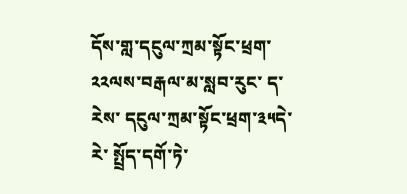དོས་གླ་དངུལ་ཀྲམ་སྟོང་ཕྲག་༢༢ལས་བརྒལ་མ་སླབ་རུང་ ད་རེས་ དངུལ་ཀྲམ་སྟོང་ཕྲག་༣༥དེ་རེ་ སྤྲོད་དགོ་ཏེ་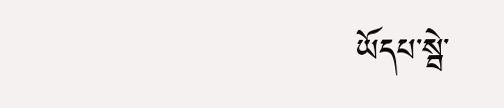ཡོདཔ་སྦེ་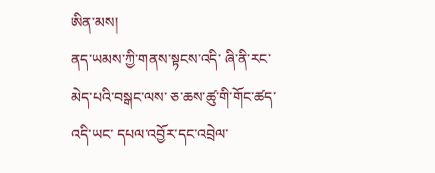ཨིན་མས།
ནད་ཡམས་ཀྱི་གནས་སྟངས་འདི་ ཞི་ནི་རང་མེད་པའི་བསྒང་ལས་ ཅ་ཆས་ཚུ་གི་གོང་ཚད་འདི་ཡང་ དཔལ་འབྱོར་དང་འབྲེལ་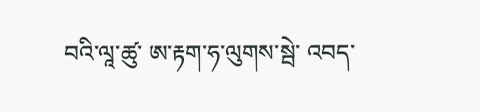བའི་ལཱ་ཚུ་ ཨ་རྟག་ཧ་ལུགས་སྦེ་ འབད་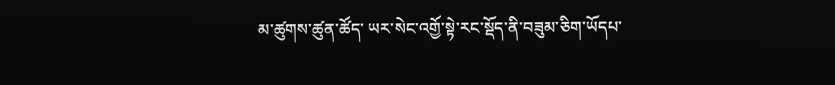མ་ཚུགས་ཚུན་ཚོད་ ཡར་སེང་འགྱོ་སྟེ་རང་སྡོད་ནི་བཟུམ་ཅིག་ཡོདཔ་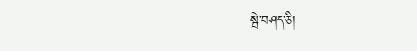སྦེ་བཤད་ཅི།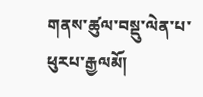གནས་ཚུལ་བསྡུ་ལེན་པ་ ཕུརཔ་རྒྱལམོ།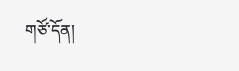གཙོ་དོན།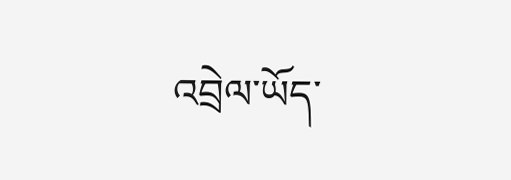འབྲེལ་ཡོད་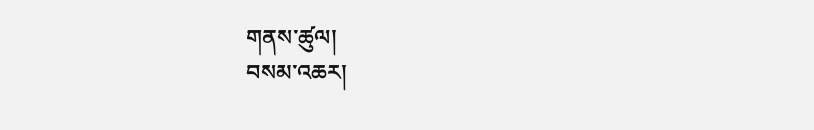གནས་ཚུལ།
བསམ་འཆར།